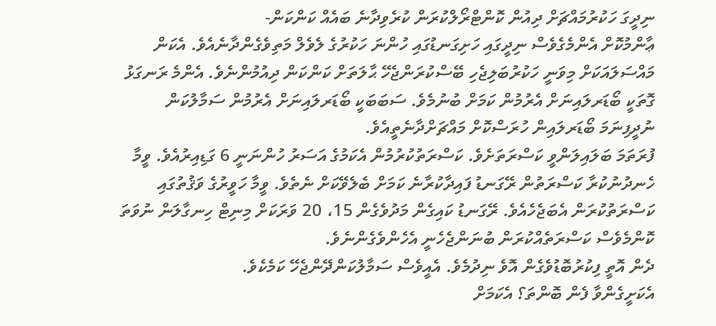ނިދީގަ ހަކުރުމައްޗަށް ދިއުން ކޮންޓްރޯލްކުރަން ކުރެވިދާނެ ބައެއް ކަންކަން-
ޢާންމުކޮށް އެންމެގެވެސް ނިދީގައި ހަށިގަނޑުގައި ހުންނަ ހަކުރުގެ ލެވެލް މަތިވެގެންދާނެއެވެ. އެކަން މައްސަލައަކަށް މިވަނީ ހަކުރުބަލިޖެހި ބޭސްކުރަންޖެހޭ ޙާލަތަށް ކަންކަން ދިއުމުންނެވެ. އެންމެ ރަނގަޅު ގޮތަކީ ބޯޑަރލައިނަށް އެރުމުން ކަމަށް ބުނުމެވެ. ސަބަބަކީ ބޯޑަރލައިނަށް އެރުމުން ސަމާލުކަން ނުދީފިނަމަ ބޯޑަރލައިން ހުރަސްކޮށް މައްޗަށްދާނެތީއެވެ.
ފުރަތަމަ ބަލައިލަންވީ ކަސްރަތަށެވެ. ކަސްރަތުކުރުމުން އެކަމުގެ އަސަރު ހުންނަނީ 6 ގަޑިއިރުއެވެ. ވީމާ ހެނދުނުކުރާ ކަސްރަތުން ރޭގަނޑު ފައިދާކުރާނެ ކަމަށް ބެލެވޭކަށް ނެތެވެ. ވީމާ ހަވީރުގެ ވަޤުތުގައި ކަސްރަތުކުރަން އެބަޖެހެއެވެ. ރޭގަނޑު ކައިގެން މަދުވެގެން 15، 20 ވަރަކަށް މިނިޓް ހިނގާލަން ނުވަތަ ކޮންމެވެސް ކަސްރަތެއްކުރަން ބުނަންޖެހެނީ އެހެންވެގެންނެވެ.
ދެން އޮތީ ފިކުރުބޮޑުވެގެން އޮވެ ނިދުމެވެ. އެއީވެސް ސަމާލުކަންދޭންޖެހޭ ކަމެކެވެ.
އެކަށީގެންވާ ފެން ބޮންތަ؟ އެކަމަށް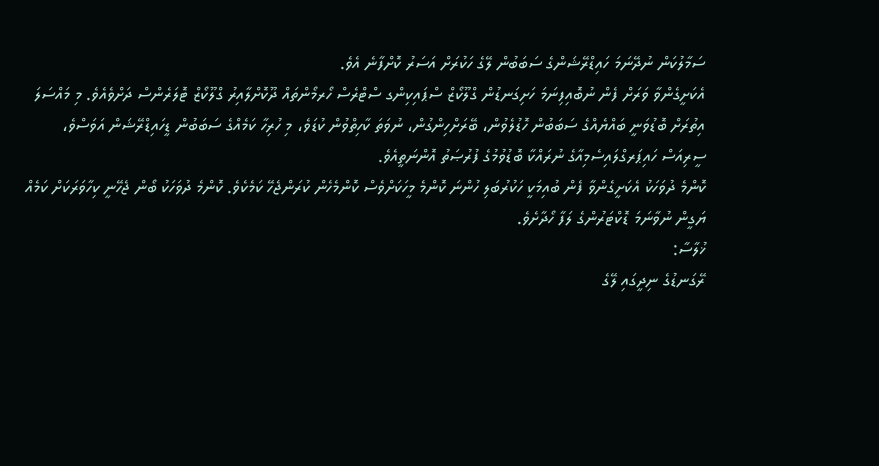ސަމާލުކަން ނުދޭނަމަ ހައިޑްރޭޝަންގެ ސަބަބުން ލޭގެ ހަކުރަށް އަސަރު ކޮށްފާނެ އެވެ.
އެކަށީގެންވާ ވަރަށް ފެން ނުބޮއިފިނަމަ ހަށިގަނޑުން ގްލޫކޯޒް ސްޕައިކިންގ ސްޓްރެސް ހޯރމޯންތައް ދޫކޮށްލާއިރު ގްލޫކޯޒް ޓޮލަރެންސް ދަށްވެއެވެ. މި މައްސަލަ އިތުރަށް ބޮޑުވަނީ ބައްޔެއްގެ ސަބަބުން ހޮޑުލެވުން، ބޭރަށްހިންގުން، ނުވަތަ ކާހިތްވުން ކުޑަވެ، މި ހުރިހާ ކަމެއްގެ ސަބަބުން ޑީހައިޑްރޭޝަން އަވަސްވެ، ސީރިއަސް ހައިޕަރގްލައިސެމިއާގެ ނުރައްކާ ބޮޑުވުމުގެ ފުރުޞަތު އޮންނަތީއެވެ.
ކޮންމެ ދުވަހަކު އެކަށީގެންވާ ފެން ބުއިމަކީ ހަކުރުބަލި ހުންނަ ކޮންމެ މީހަކަށްވެސް ކޮންމެހެން ކުރަންޖެހޭ ކަމެކެވެ. ކޮންމެ ދުވަހަކު ބޯން ޖެހޭނީ ކިހާވަރަކަށް ކަމެއް ޔަގީން ނުވާނަމަ ޑޮކްޓަރުންގެ ލަފާ ހޯދާށެވެ.
ޚުލާސާ:
ރޭގަނޑުގެ ނިދީގައި ލޭގެ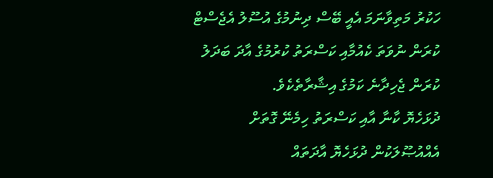ހަކުރު މަތިވާނަމަ އެއީ ބޭސް ދިނުމުގެ އުސޫލު އެޖެސްޓް ކުރަން ނުވަތަ ކެއުމާއި ކަސްރަތު ކުރުމުގެ އާދަ ބަދަލު ކުރަން ޖެހިދާނެ ކަމުގެ އިޝާރާތެކެވެ.
ދުޅަހެޔޮ ކާނާ އާއި ކަސްރަތު ހިމެނޭ ގޮތަށް އެއްއުޞޫލަކުން ދުޅަހެޔޮ އާދަތައް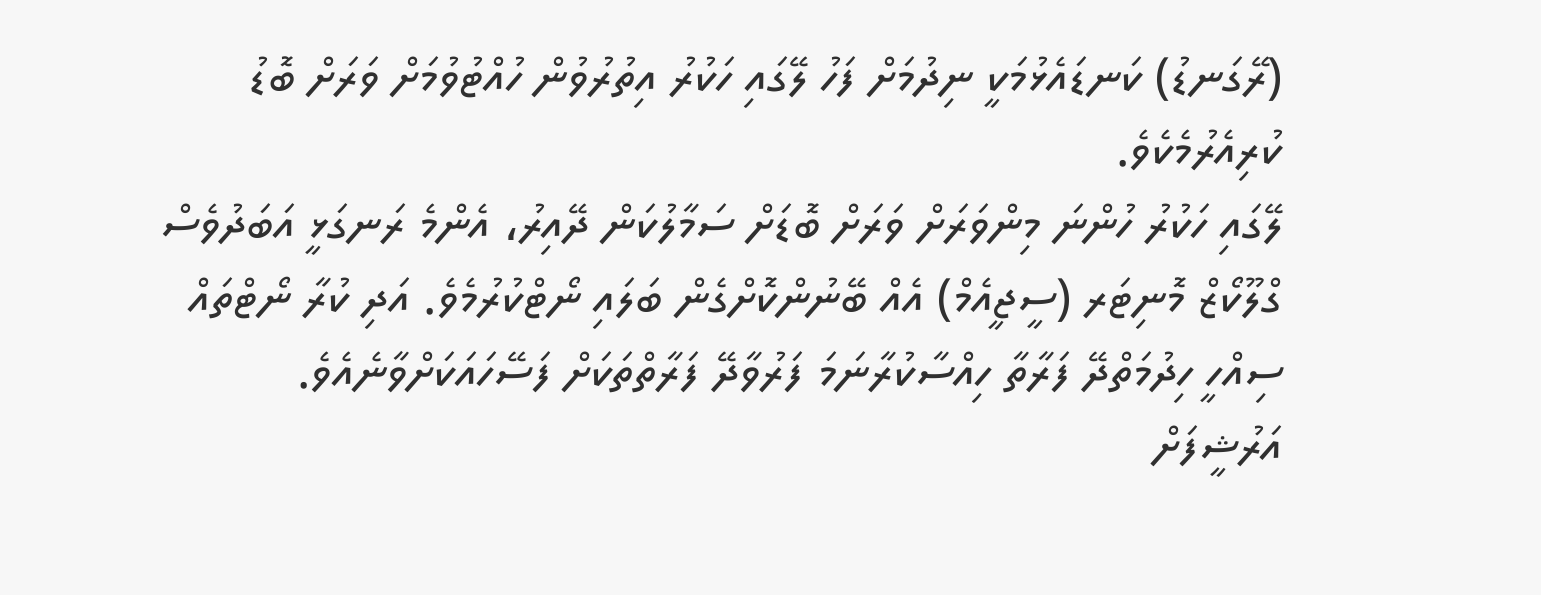(ރޭގަނޑު) ކަނޑައެޅުމަކީ ނިދުމަށް ފަހު ލޭގައި ހަކުރު އިތުރުވުން ހުއްޓުވުމަށް ވަރަށް ބޮޑު ކުރިއެރުމެކެވެ.
ލޭގައި ހަކުރު ހުންނަ މިންވަރަށް ވަރަށް ބޮޑަށް ސަމާލުކަން ދޭއިރު، އެންމެ ރަނގަޅީ އަބަދުވެސް ގްލޫކޯޒް މޮނިޓަރ (ސީޖީއެމް) އެއް ބޭނުންކޮށްގެން ބަލައި ނޯޓްކުރުމެވެ. އަދި ކުރާ ނޯޓްތައް ސިއްހީ ހިދުމަތްދޭ ފަރާތާ ހިއްސާކުރާނަމަ ފަރުވާދޭ ފަރާތްތަކަށް ފަސޭހައަކަށްވާނެއެވެ.
އަރުޝީފަށް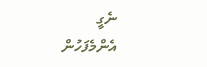ނެގީ
އެންމެފަހުން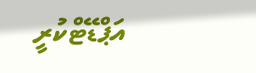އަޕްޑޭޓްކުރީ